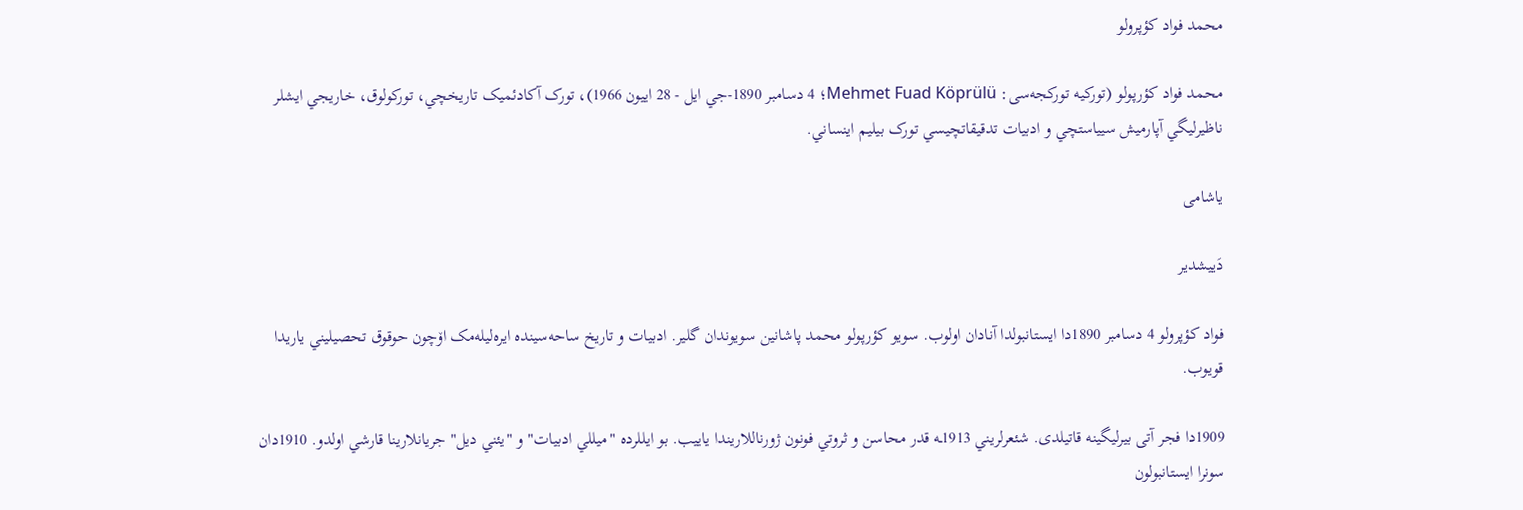محمد فواد کؤپرولو

محمد فواد کؤرپولو (تورکیه تورکجه‌سی: Mehmet Fuad Köprülü؛ 4 دسامبر 1890-جي ايل - 28 اييون 1966)، تورک آکادئميک تاريخچي، تورکولوق، خاريجي ايشلر ناظيرليگي آپارميش سيياستچي و ادبيات تدقيقاتچيسي تورک بیلیم اينساني.

یاشامی

دَییشدیر

فواد کؤپرولو 4 دسامبر 1890دا ايستانبولدا آنادان اولوب. سویو کؤرپولو محمد پاشانين سويوندان گلير. ادبيات و تاريخ ساحه‌سينده ايره‌ليله‌مک اۆچون حوقوق تحصيليني ياريدا قويوب.

1909دا فجر آتی بيرليگينه قاتیلدی. شئعرلريني 1913ـه قدر محاسن و ثروتي فونون ژورناللاريندا ياييب. بو ايللرده "ميللي ادبيات" و "يئني ديل" جريانلارينا قارشي اولدو. 1910دان سونرا ايستانبولون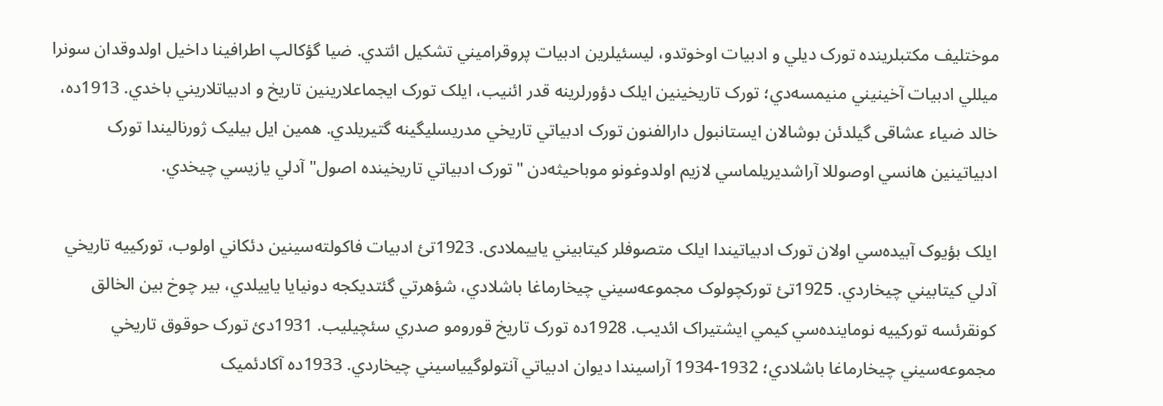موختليف مکتبلرينده تورک ديلي و ادبيات اوخوتدو، ليسئيلرين ادبيات پروقراميني تشکيل ائتدي. ضیا گؤکالپ اطرافينا داخيل اولدوقدان سونرا ميللي ادبيات آخينيني منيمسه‌دي؛ تورک تاريخينين ايلک دؤورلرينه قدر ائنيب، ايلک تورک ايجماعلارينين تاريخ و ادبياتلاريني باخدي. 1913ده، خالد ضیاء عشاقی گيلدئن بوشالان ايستانبول دارالفنون تورک ادبياتي تاريخي مدريسليگينه گتيريلدي. همين ايل بيليک ژورناليندا تورک ادبياتينين هانسي اوصوللا آراشديريلماسي لازيم اولدوغونو موباحيثه‌دن "تورک ادبياتي تاريخينده اصول" آدلي يازيسي چيخدي.

ايلک بؤيوک آبيده‌سي اولان تورک ادبياتيندا ايلک متصوفلر کيتابيني یاییملادی. 1923تئ ادبيات فاکولته‌سينين دئکاني اولوب، تورکييه تاريخي آدلي کيتابيني چيخاردي. 1925تئ تورکچولوک مجموعه‌سيني چيخارماغا باشلادي، شؤهرتي گئتديکجه دونيايا ياييلدي، بير چوخ بين الخالق کونقرئسه تورکييه نوماينده‌سي کيمي ايشتيراک ائديب. 1928ده تورک تاريخ قورومو صدري سئچيليب. 1931دئ تورک حوقوق تاريخي مجموعه‌سيني چيخارماغا باشلادي؛ 1932-1934 آراسيندا ديوان ادبياتي آنتولوگيياسيني چيخاردي. 1933ده آکادئميک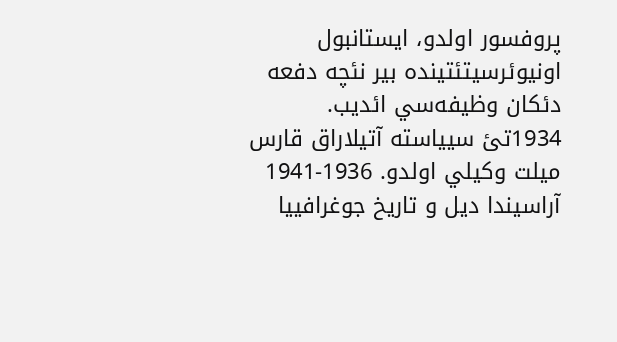پروفسور اولدو، ايستانبول اونيوئرسيتئتينده بير نئچه دفعه دئکان وظيفه‌سي ائديب. 1934تئ سيياسته آتيلاراق قارس ميلت وکيلي اولدو. 1936-1941 آراسيندا ديل و تاريخ جوغرافييا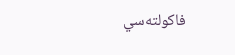فاکولته‌سي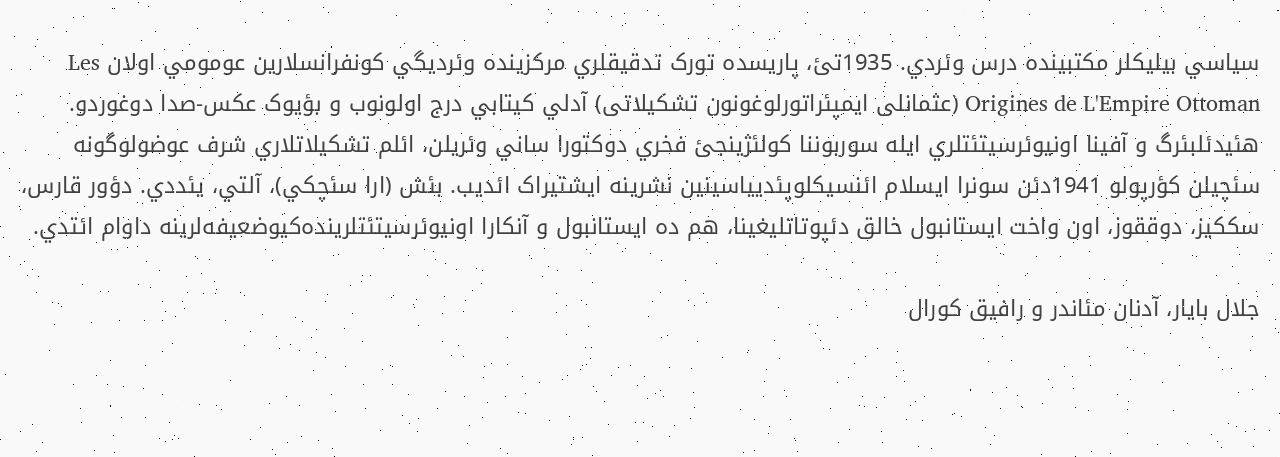سياسي بيليکلر مکتبينده درس وئردي. 1935تئ، پاریسده تورک تدقيقلري مرکزينده وئرديگي کونفرانسلارين عومومي اولان Les Origines de L'Empire Ottoman (عثمانلی ايمپئراتورلوغونون تشکيلاتی) آدلي کيتابي درج اولونوب و بؤيوک عکس-صدا دوغوردو. هئيدئلبئرگ و آفينا اونيوئرسيتئتلري ايله سوربوننا کولئژينجئ فخري دوکتورا ساني وئريلن، ائلم تشکيلاتلاري شرف عوضولوگونه سئچيلن کؤرپولو 1941دئن سونرا ايسلام ائنسيکلوپئديياسينين نشرينه ايشتيراک ائديب. بئش (ارا سئچکي)، آلتي، يئددي. دؤور قارس، سککيز، دوققوز، اون واخت ايستانبول خالق دئپوتاتليغينا، هم ده ايستانبول و آنکارا اونيوئرسيتئتلرينده‌کيوضعيفه‌لرينه داوام ائتدي.

جلال بايار، آدنان مئاندر و رافيق کورال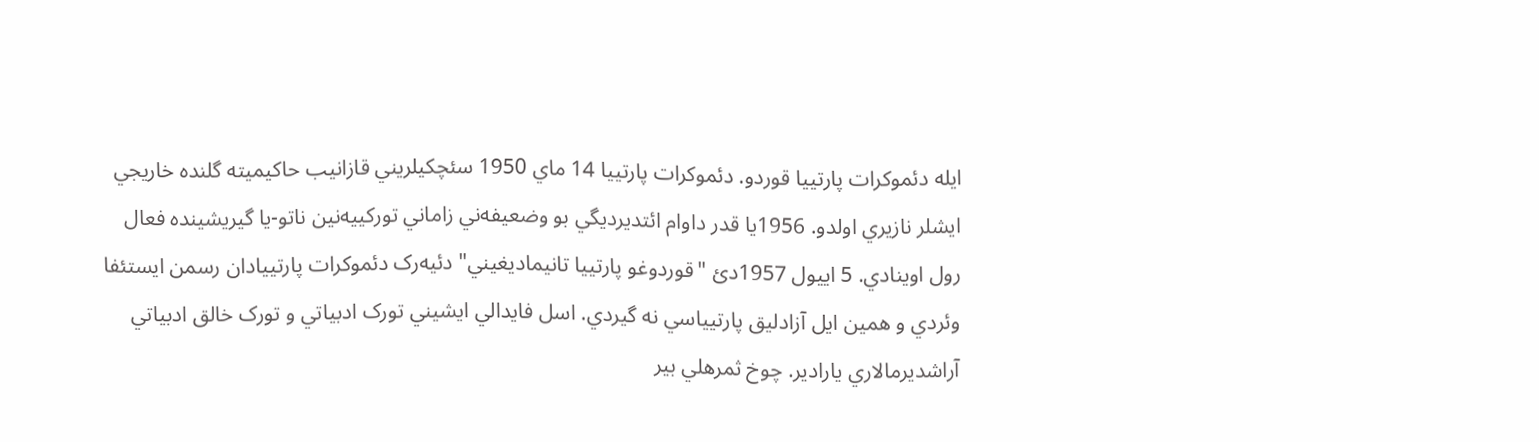ايله دئموکرات پارتييا قوردو. دئموکرات پارتييا 14 ماي 1950 سئچکيلريني قازانيب حاکيميته گلنده خاريجي ايشلر نازيري اولدو. 1956يا قدر داوام ائتديرديگي بو وضعيفه‌ني زاماني تورکييه‌نين ناتو-يا گيريشينده فعال رول اوينادي. 5 اييول 1957دئ "قوردوغو پارتييا تانيماديغيني" دئيه‌رک دئموکرات پارتييادان رسمن ايستئفا وئردي و همين ايل آزادليق پارتيياسي نه گيردي. اسل فايدالي ايشيني تورک ادبياتي و تورک خالق ادبياتي آراشديرمالاري يارادير. چوخ ثمرهلي بير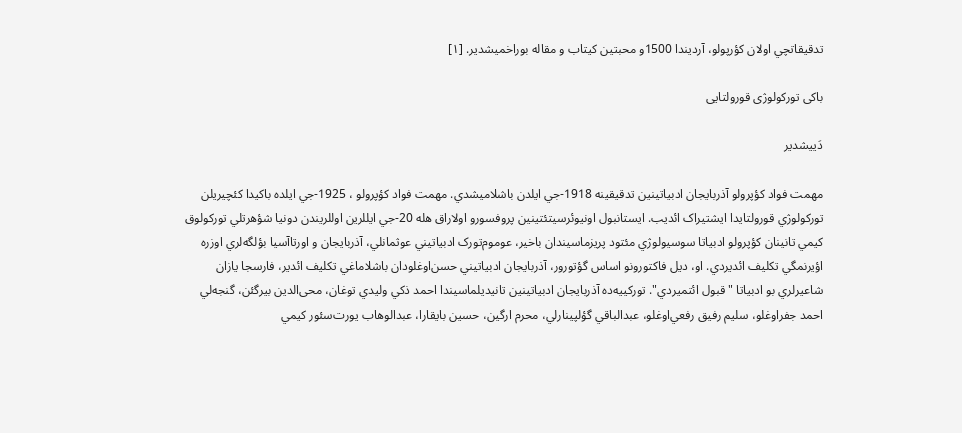تدقيقاتچي اولان کؤرپولو، آرديندا 1500و محبتين کيتاب و مقاله بوراخميشدير. [۱]

باکی تورکولوژی قورولتایی

دَییشدیر

مهمت فواد کؤپرولو آذربايجان ادبياتينين تدقيقينه 1918-جي ايلدن باشلاميشدي. مهمت فواد کؤپرولو ، 1925-جي ايلده باکيدا کئچيريلن تورکولوژي قورولتايدا ايشتيراک ائديب. ايستانبول اونيوئرسيتئتينين پروفسورو اولاراق هله 20-جي ايللرين اوللريندن دونيا شؤهرتلي تورکولوق کيمي تانينان کؤپرولو ادبياتا سوسيولوژي مئتود پريزماسيندان باخير، عوموم‌تورک ادبياتيني عوثمانلي، آذربايجان و اورتاآسيا بؤلگه‌لري اوزره اؤيرنمگي تکليف ائديردي. او، ديل فاکتورونو اساس گؤتورور، آذربايجان ادبياتيني حسن‌اوغلودان باشلاماغي تکليف ائدير، فارسجا يازان شاعيرلري بو ادبياتا "قبول ائتميردي". تورکييه‌ده آذربايجان ادبياتينين تانيديلماسيندا احمد ذکي وليدي توغان، محی‌الدین بيرگئن، گنجه‌لي احمد جفراوغلو، سليم رفيق رفعي‌اوغلو، عبدالباقي گؤلپينارلي، محرم ارگين، حسین بایقارا، عبدالوهاب یورت‌سئور کيمي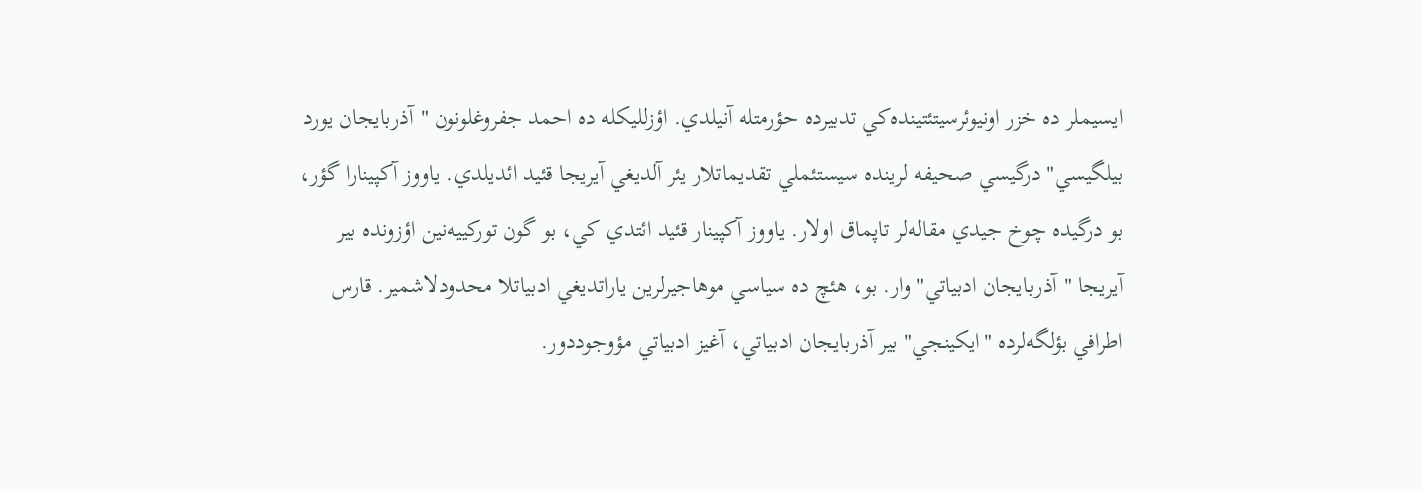ايسيملر ده خزر اونيوئرسيتئتينده‌کي تدبيرده حؤرمتله آنيلدي. اؤزلليکله ده احمد جفروغلونون "آذربايجان يورد بيلگيسي" درگيسي صحيفه لرينده سيستئملي تقديماتلار يئر آلديغي آيريجا قئيد ائديلدي. ياووز آکپينارا گؤر، بو درگيده چوخ جيدي مقاله‌لر تاپماق اولار. ياووز آکپينار قئيد ائتدي کي، بو گون تورکييه‌نين اؤزونده بير آيريجا "آذربايجان ادبياتي" وار. بو، هئچ ده سياسي موهاجيرلرين ياراتديغي ادبياتلا محدودلاشمير. قارس اطرافي بؤلگه‌لرده "ايکينجي" بير آذربايجان ادبياتي، آغيز ادبياتي مؤوجوددور.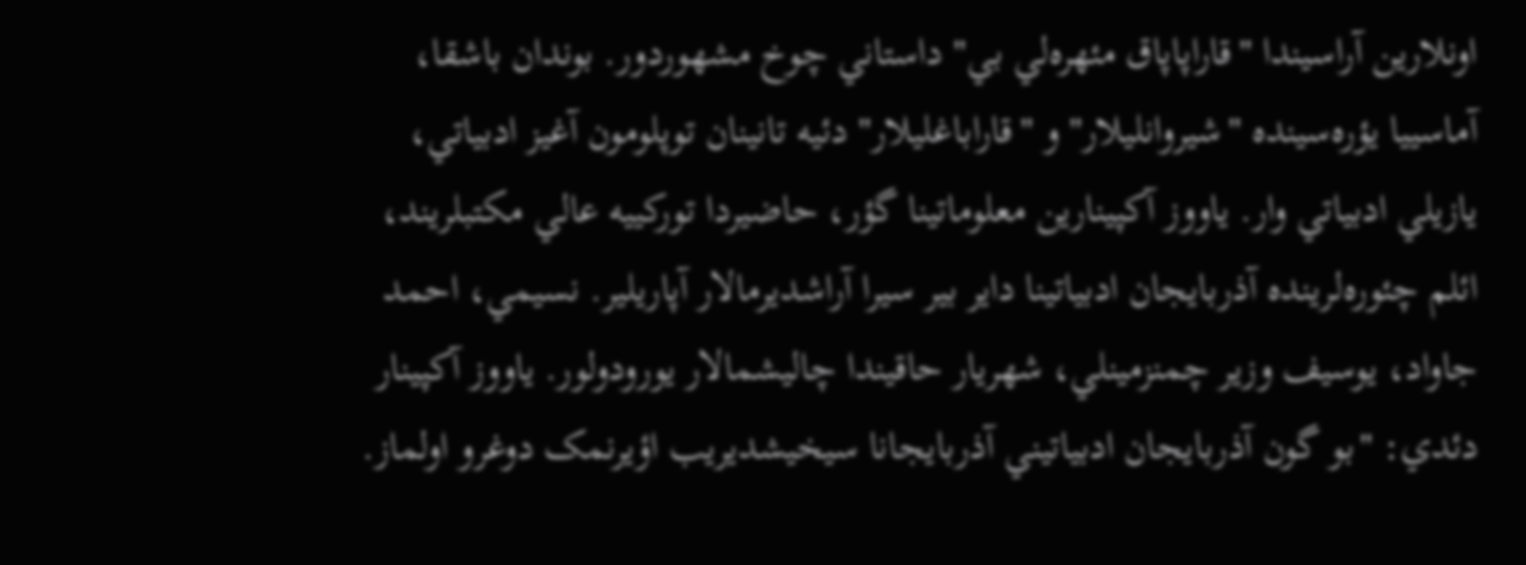اونلارين آراسيندا "قاراپاپاق مئهره‌لي بي" داستاني چوخ مشهوردور. بوندان باشقا، آماسييا يؤره‌سينده "شيروانليلار" و "قاراباغليلار" دئيه تانينان توپلومون آغيز ادبياتي، يازيلي ادبياتي وار. ياووز آکپينارين معلوماتينا گؤر، حاضيردا تورکييه عالي مکتبلريند، ائلم چئوره‌لرينده آذربايجان ادبياتينا داير بير سيرا آراشديرمالار آپاريلير. نسيمي، احمد جاواد، يوسيف وزير چمنزمينلي، شهریار حاقيندا چاليشمالار يورودولور. ياووز آکپينار دئدي: "بو گون آذربايجان ادبياتيني آذربايجانا سيخيشديريب اؤيرنمک دوغرو اولماز.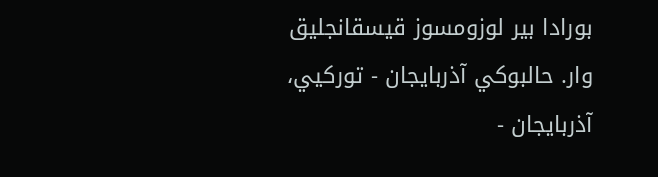بورادا بير لوزومسوز قيسقانجليق وار. حالبوکي آذربايجان - تورکيي، آذربايجان -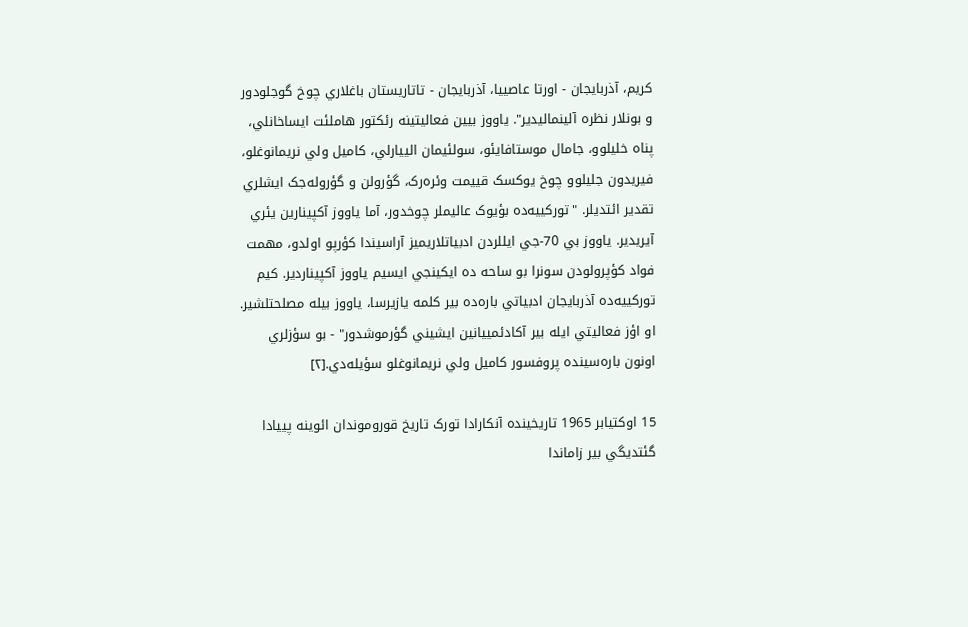کريم، آذربايجان - اورتا عاصييا، آذربايجان - تاتاريستان باغلاري چوخ گوجلودور و بونلار نظره آلينماليدير". ياووز بيين فعاليتينه رئکتور هاملئت ايساخانلي، پناه خليلوو، جامال موستافايئو، سولئيمان الييارلي، کاميل ولي نريمانوغلو، فيريدون جليلوو چوخ يوکسک قييمت وئره‌رک، گؤرولن و گؤروله‌جک ايشلري تقدير ائتديلر. "تورکييه‌ده بؤيوک عاليملر چوخدور، آما ياووز آکپينارين يئري آيريدير. ياووز بي 70-جي ايللردن ادبياتلاريميز آراسيندا کؤرپو اولدو، مهمت فواد کؤپرولودن سونرا بو ساحه ده ايکينجي ايسيم ياووز آکپيناردير. کيم تورکييه‌ده آذربايجان ادبياتي باره‌ده بير کلمه يازيرسا، ياووز بيله مصلحتلشير. او اؤز فعاليتي ايله بير آکادئمييانين ايشيني گؤرموشدور" - بو سؤزلري اونون باره‌سينده پروفسور کاميل ولي نريمانوغلو سؤيله‌دي.[۲]

15 اوکتيابر 1965 تاريخينده آنکارادا تورک تاريخ قوروموندان ائوينه پييادا گئتديگي بير زاماندا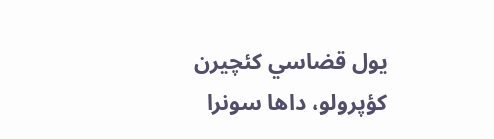يول قضاسي کئچيرن کؤپرولو، داها سونرا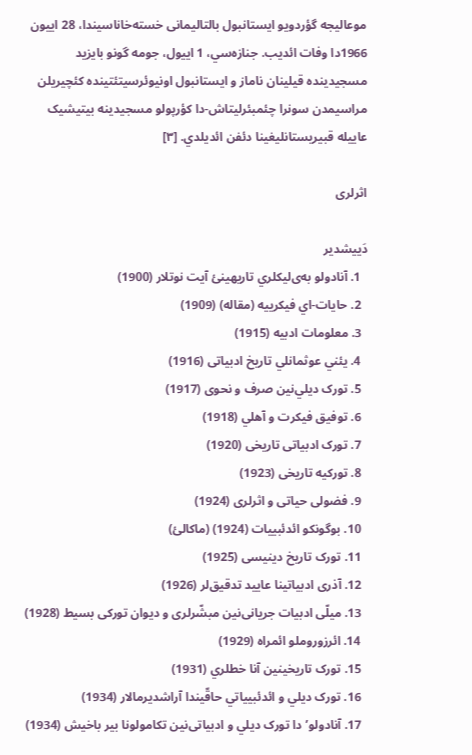موعاليجه گؤردويو ايستانبول بالتاليمانی خسته‌خاناسیندا، 28 اييون 1966دا وفات ائديب. جنازه‌سي، 1 اييول، جومه گونو بایزید مسجيدينده قيلينان ناماز و ايستانبول اونيوئرسيتئتينده کئچيريلن مراسيمدن سونرا چئمبئرليتاش-دا کؤرپولو مسجيدينه بيتيشيک عاييله قبيريستانليغينا دئفن ائديلدي. [۳]

اثرلری

دَییشدیر
  1. آنادولو به‌ی‌ليکلري تاريهينئ آيت نوتلار (1900)
  2. حايات-اي فيکرييه (مقاله) (1909)
  3. معلومات ادبیه (1915)
  4. يئني عوثمانلي تاریخ ادبیاتی (1916)
  5. تورک ديلي‌نين صرف و نحوی (1917)
  6. توفیق فیکرت و آهلي (1918)
  7. تورک ادبیاتی تاریخی (1920)
  8. تورکيه تاریخی (1923)
  9. فضولی حیاتی و اثرلری (1924)
  10. بوگونکو ائدئبييات (1924) (ماکالئ)
  11. تورک تاریخ دینیسی (1925)
  12. آذری ادبیاتینا عایید تدقیق‌لر (1926)
  13. میلّی ادبیات جریانی‌نین مبشّرلری و دیوان تورکی بسیط (1928)
  14. ائرزوروملو ائمراه (1929)
  15. تورک تاريخينين آنا خطلري (1931)
  16. تورک ديلي و ائدئبيياتي حاقّیندا آراشديرمالار (1934)
  17. آنادولو’دا تورک ديلي و ادبیاتی‌نین تکامولونا بیر باخیش (1934)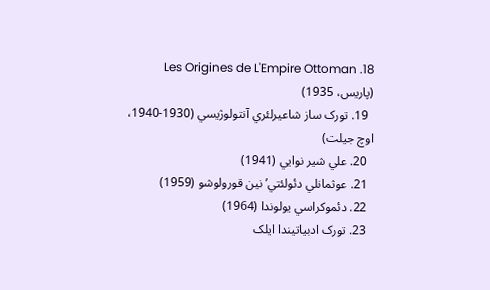18. Les Origines de L'Empire Ottoman (پاريس، 1935)
  19. تورک ساز شاعيرلئري آنتولوژيسي (1930-1940، اوچ جيلت)
  20. علي شير نوايي (1941)
  21. عوثمانلي دئولئتي’نين قورولوشو (1959)
  22. دئموکراسي يولوندا (1964)
  23. تورک ادبیاتیندا ایلک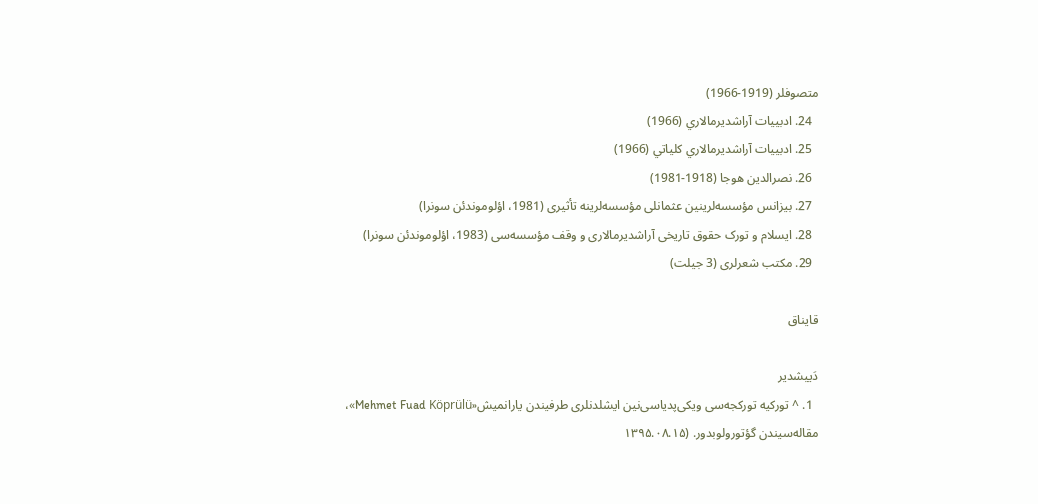متصوفلر (1919-1966)
  24. ادبييات آراشدیرمالاري (1966)
  25. ادبييات آراشدیرمالاري کلياتي (1966)
  26. نصرالدین هوجا (1918-1981)
  27. بیزانس مؤسسه‌لرینین عثمانلی مؤسسه‌لرینه تأثیری (1981، اؤلوموندئن سونرا)
  28. ايسلام و تورک حقوق تاریخی آراشدیرمالاری و وقف مؤسسه‌سی (1983، اؤلوموندئن سونرا)
  29. مکتب شعرلری (3 جيلت)

قایناق

دَییشدیر
  1. ^ تورکیه تورکجه‌سی ویکی‌پدیاسی‌نین ایشلدنلری طرفیندن یارانمیش«Mehmet Fuad Köprülü»، مقاله‌سیندن گؤتورولوبدور. (۱۳۹۵.۰۸.۱۵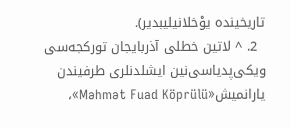تاریخینده یوْخلانیلیبدیر).
  2. ^ لاتین خطلی آذربایجان تورکجه‌سی ویکی‌پدیاسی‌نین ایشلدنلری طرفیندن یارانمیش«Məhmət Fuad Köprülü»،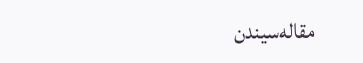مقاله‌سیندن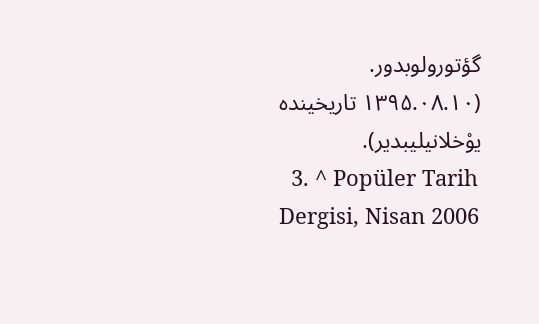گؤتورولوبدور. (۱۳۹۵.۰۸.۱۰ تاریخینده یوْخلانیلیبدیر).
  3. ^ Popüler Tarih Dergisi, Nisan 2006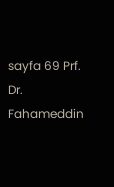sayfa 69 Prf. Dr. Fahameddin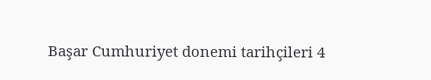Başar Cumhuriyet donemi tarihçileri 4